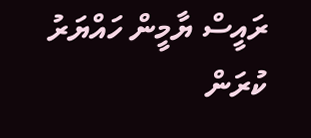ރައީސް ޔާމީން ހައްޔަރު ކުރަން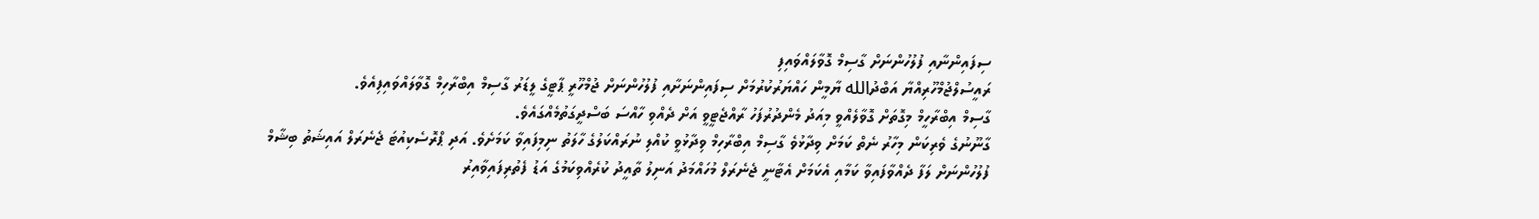ސިފައިންނާއި ފުލުހުންނަށް ގާސިމް ގޮވާލައްވައިފި
ރައީސުލްޖުމްހޫރިއްޔާ އަބްދުالله ޔާމީން ހައްޔަރުކުރުމަށް ސިފައިންނަށާއި ފުލުހުންނަށް ޖުމްހޫރީ ޕާޓީގެ ލީޑަރު ގާސިމް އިބްރާހިމް ގޮވާލައްވައިފިއެވެ.
ގާސިމް އިބްރާހީމް މިގޮތަށް ގޮވާލެއްވީ މިއަދު މެންދުރުފަހު ރާއްޖެޓީވީ އަށް ދެއްވި ހާއްސަ ބަސްދީގަތުމެއްގައެވެ.
ގާނޫނުގެ ވެރިކަން މިހާރު ނެތް ކަމަށް ވިދާޅުވެ ގާސިމް އިބްރާހިމް ވިދާޅުވީ ކުއްލި ނުރައްކަލުގެ ހާލަތު ނިމިފައިވާ ކަމަށެވެ. އަދި ޕްރޮސެކިއުޓަ ޖެނެރަލް އައިޝަތު ބިޝާމް ފުލުހުންނަށް ލަފާ ދެއްވާފައިވާ ކަމާއި އެކަމަށް އެޓާނީ ޖެނެރަލް މުހައްމަދު އަނިލު ތާއީދު ކުރެއްވިކަމުގެ އަޑު ފެތުރިފައިވާއިރު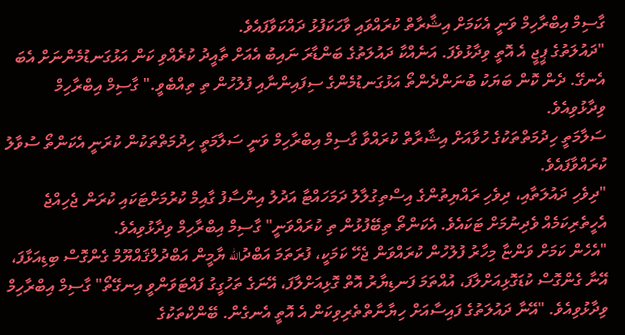ގާސިމް އިބްރާހިމް ވަނީ އެކަމަށް އިޝާރާތް ކުރައްވައި ވާހަކަފުޅު ދައްކަވާފައެވެ.
"ދައުލަތުގެ ޕީޖީ އެ އޮތީ ވިދާޅުވެފަ. އަނެއްކާ ދައުލަތުގެ ބަންޑާރަ ނައިބު އެއަށް ތާއީދު ކުރެއްވި ކަން އަޅުގަނޑުމެންނަށް އެބަ އެނގޭ. ދެން ކޮން ބަޔަކު ބުނަންދެންތޯ އަޅުގަނޑުމެންގެ ސިފައިންނާއި ފުލުހުން ތި ތިއްބެވީ." ގާސިމް އިބްރާހިމް ވިދާޅުވިއެވެ.
ސަލާމަތީ ހިދުމަތްތަކުގެ ހުވާއަށް އިޝާރާތް ކުރައްވާ ގާސިމް އިބްރާހިމް ވަނީ ސަލާމަތީ ހިދުމަތްތަކުން ކުރަނީ އެކަންތޯ ސުވާލު ކުރައްވާފައެވެ.
"ދިވެހި ދައުލަތާއި، ދިވެހި ރައްޔިތުންގެ އިސްތިގުލާލު ދަމަހައްޓާ އަދުލު އިންސާފު ގާއިމް ކުރުމަށްޓަކައި ކުރަން ޖެހިއްޖެ އެހީތެރިކަމެއް ވެދިނުމަށް ޓަކައެވެ. އެކަންތޯ ތިބޭފުޅުން ތި ކުރައްވަނީ" ގާސިމް އިބްރާހިމް ވިދާޅުވިއެވެ.
"އެހެން ކަމަށް ވަންޏާ މިހާރު ފުލުހުން ކުރައްވަން ޖެހޭ ކަމަކީ، ފުރަތަމަ އަބްދުالله ޔާމީން އަބްދުލްޤައްޔޫމް ގެންގޮސް ބިޑިއަޅާފަ، އޭނާ ގެންގޮސް ކުޑަގޮޅިއަށްލާފަ، އުއްތަމަ ފަނޑިޔާރު އޮތް ގޮޅިއަށްލާފަ، އޭނަގެ ތަހުގީގު ފައްޓަވަންވީ އިނގޭތޯ" ގާސިމް އިބްރާހިމް ވިދާޅުވިއެވެ. "އޭނާ ދައުލަތުގެ ފައިސާއަށް ހިޔާނާތްތެރިވިކަން އެ އޮތީ އެނގެން. ބޭންކްތަކުގެ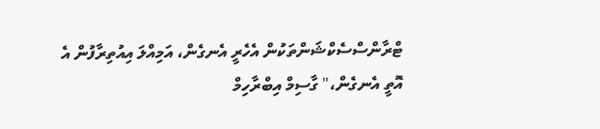ޓްރާންސްސެކްޝަންތަކުން އެހެރީ އެނގެން، އަމިއްލަ އިއުތިރާފުން އެ އޮތީ އެނގެން،" ގާސިމް އިބްރާހިމް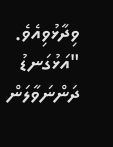ވިދާޅުވިއެވެ.
"އަޅުގަނޑު ދަންނަވާލަން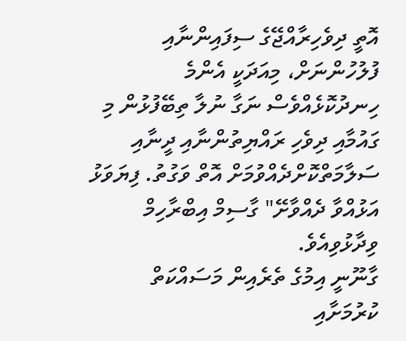އޮތީ ދިވެހިރާއްޖޭގެ ސިފައިންނާއި ފުލުހުންނަށް، މިއަދަކީ އެންމެ ހިނދުކޮޅެއްވެސް ނަގާ ނުލާ ތިބޭފުޅުން މި ގައުމާއި ދިވެހި ރައްޔިތުންނާއި ދީނާއި ސަލާމަތްކޮށްދެއްވުމަށް އޮތް ވަގުތު. ފިޔަވަޅު އަޅުއްވާ ދެއްވާށޭ" ގާސިމް އިބްރާހިމް ވިދާޅުވިއެވެ.
ގާނޫނީ އިމުގެ ތެރެއިން މަސައްކަތް ކުރުމަށާއި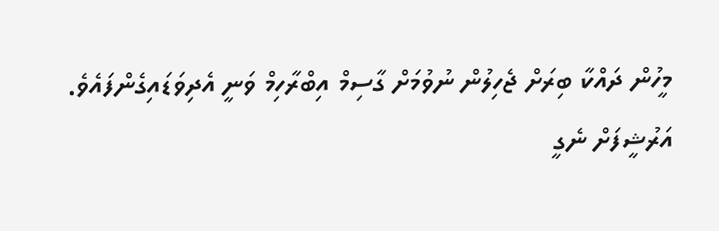މީހުން ދައްކާ ބިރަށް ޖެހިލުން ނުވުމަށް ގާސިމް އިބްރާހިމް ވަނީ އެދިވަޑައިގެންފައެވެ.
އަރުޝީފަށް ނެގީ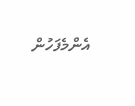އެންމެފަހުން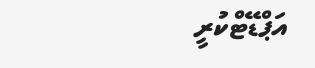އަޕްޑޭޓްކުރީ